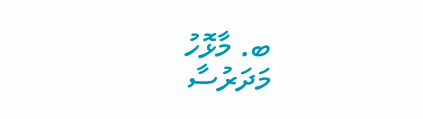ބ. މާޅޮހު މަދަރުސާ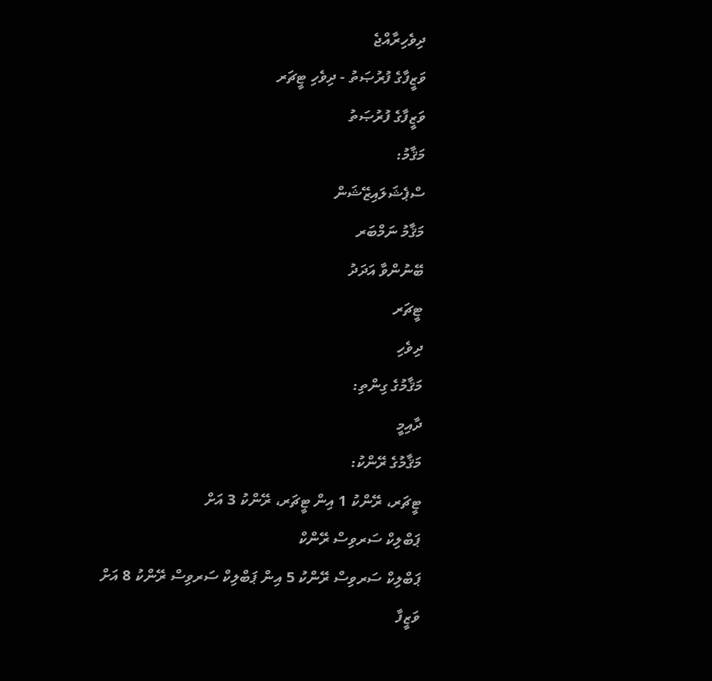ދިވެހިރާއްޖެ
ވަޒީފާގެ ފުރުޞަތު - ދިވެހި ޓީޗަރ
ވަޒީފާގެ ފުރުޞަތު
މަޤާމު:
ސްޕެޝަލައިޒޭޝަން
މަޤާމު ނަމްބަރ
ބޭނުންވާ އަދަދު
ޓީޗަރ
ދިވެހި
މަޤާމުގެ ގިންތި:
ދާއިމީ
މަޤާމުގެ ރޭންކު:
ޓީޗަރ، ރޭންކު 1 އިން ޓީޗަރ، ރޭންކު 3 އަށް
ޕަބްލިކް ސަރވިސް ރޭންކް
ޕަބްލިކް ސަރވިސް ރޭންކު 5 އިން ޕަބްލިކް ސަރވިސް ރޭންކު 8 އަށް
ވަޒީފާ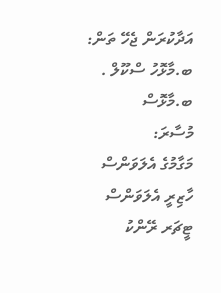އަދާކުރަން ޖެހޭ ތަން:
ބ.މާޅޮހު ސްކޫލް . ބ.މާޅޮސް
މުސާރަ:
މަގާމުގެ އެލަވަންސް
ހާޒިރީ އެލަވަންސް
ޓީޗަރ ރޭންކު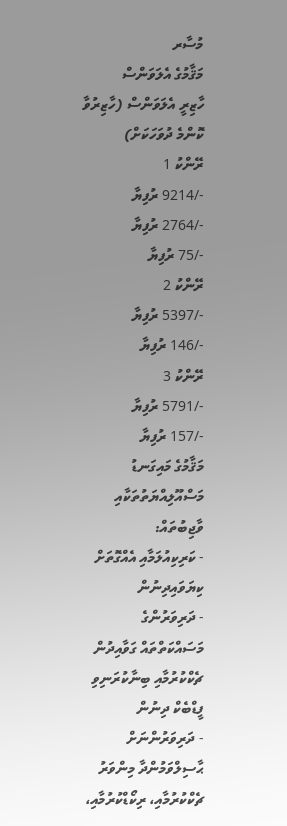މުސާރ
މަޤާމުގެ އެލަވަންސް
ހާޒިރީ އެލަވަންސް (ހާޒިރުވާ ކޮންމެ ދުވަހަކަށް)
ރޭންކު 1
-/9214 ރުފިޔާ
-/2764 ރުފިޔާ
-/75 ރުފިޔާ
ރޭންކު 2
-/5397 ރުފިޔާ
-/146 ރުފިޔާ
ރޭންކު 3
-/5791 ރުފިޔާ
-/157 ރުފިޔާ
މަޤާމުގެ މައިގަނޑު މަސްއޫލިއްޔަތުތަކާއި ވާޖިބުތައް:
- ކަރިކިއުލަމާއި އެއްގޮތަށް ކިޔަވައިދިނުން
- ދަރިވަރުންގެ މަސައްކަތްތައް ގަވާއިދުން ޗެކްކުރުމާއި ބިނާކުރަނިވި ފީޑްބެކް ދިނުން
- ދަރިވަރުންނަށް ޙާސިލްވަމުންދާ މިންވަރު ޗެކްކުރުމާއި، ރިކޯޑްކުރުމާއި،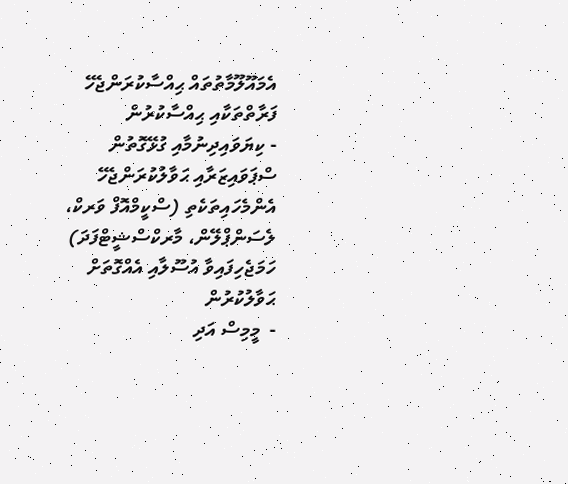އެމައޫލޫމާތުތައް ޙިއްސާކުރަންޖެހޭ ފަރާތްތަކާއި ޙިއްސާކުރުން
- ކިޔަވައިދިނުމާއި ގުޅޭގޮތުން ސްޕަވައިޒަރާއި ޙަވާލުކުރަންޖެހޭ އެންމެހައިތަކެތި (ސްކީމްއޮފް ވަރކް، ލެސަންޕްލޭން، މާރކްސްޝީޓްފަދަ) ހަމަޖެހިފައިވާ އުސޫލާއި އެއްގޮތަށް ޙަވާލުކުރުން
-  މީމިސް އަދި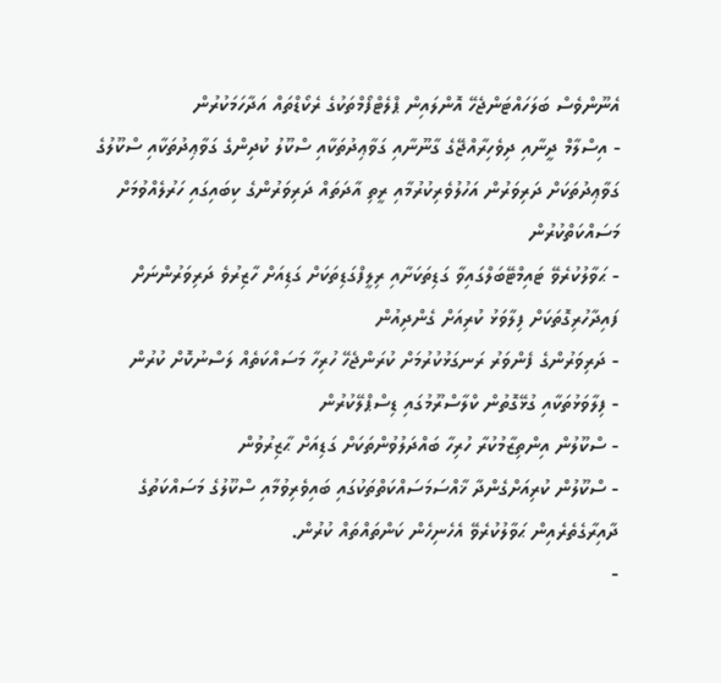އެނޫންވެސް ބަލަހައްޓަންޖެހޭ އޮންލައިން ޕްލެޓްފޯމްތަކުގެ ރެކޯޑްތައް އަދާހަމަކުރުން
- އިސްލާމް ދީނާއި ދިވެހިރާއްޖޭގެ ގާނޫނާއި ގަވާޢިދުތަކާއި ސްކޫލު ކުދިންގެ ގަވާޢިދުތަކާއި ސްކޫލުގެ ގަވާޢިދުތަކަށް ދަރިވަރުން އަހުލުވެރިކުރުމާއި ރީތި އާދަތައް ދަރިވަރުންގެ ކިބައިގައި ހަރުލެއްވުމަށް މަސައްކަތްކުރުން
- ޙަވާލުކުރެވޭ ޓައިމްޓޭބަލްގައިވާ ގަޑިތަކަށާއި ރިލީފްގަޑިތަކަށް ގަޑިއަށް ހާޒިރުވެ ދަރިވަރުންނަށް ފައިދާހުރިގޮތަކަށް ފިލާވަޅު ކުރިއަށް ގެންދިއުން
- ދަރިވަރުންގެ ފެންވަރު ރަނގަޅުކުރުމަށް ކުރަންޖެހޭ ހުރިހާ މަސައްކަތެއް ލަސްނުކޮށް ކުރުން
- ފިލާވަޅުތަކާއި ގުޅޭގޮތުން ކްލާސްރޫމުގައި ޑިސްޕްލޭކުރުން
- ސްކޫލުން އިންތިޒާމުކުރާ ހުރިހާ ބައްދަލުވުންތަކަށް ގަޑިއަށް ޙާޒިރުވުން
- ސްކޫލުން ކުރިއަށްގެންދާ ޚާއްސަމަސައްކަތްތަކުގައި ބައިވެރިވުމާއި ސްކޫލުގެ މަސައްކަތުގެ ދާއިރާގެތެރެއިން ޙަވާލުކުރެވޭ އެހެނިހެން ކަންތައްތައް ކުރުން.
-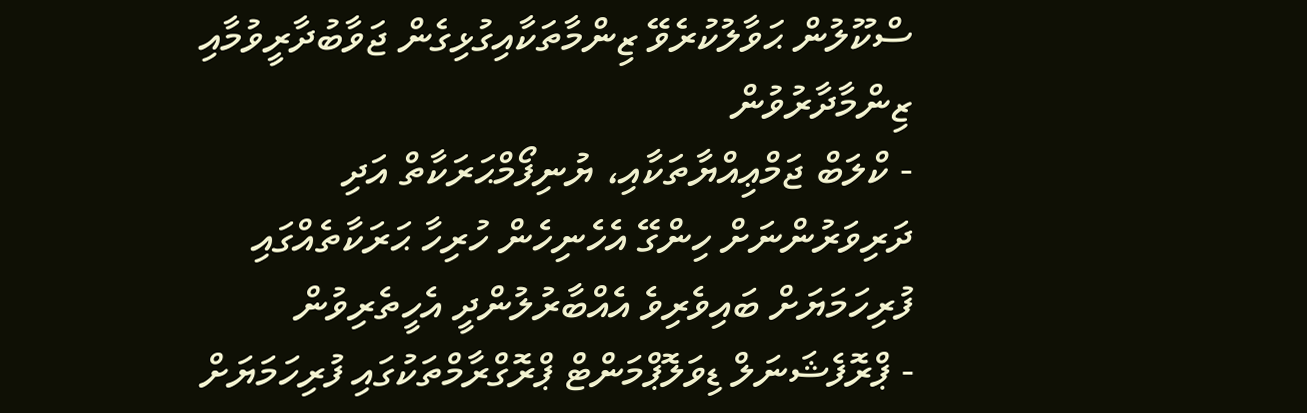ސްކޫލުން ޙަވާލުކުރެވޭ ޒިންމާތަކާއިގުޅިގެން ޖަވާބުދާރީވުމާއި ޒިންމާދާރުވުން
- ކްލަބް ޖަމްޢިއްޔާތަކާއި، ޔުނިފޯމްޙަރަކާތް އަދި ދަރިވަރުންނަށް ހިންގޭ އެހެނިހެން ހުރިހާ ޙަރަކާތެއްގައި ފުރިހަމަޔަށް ބައިވެރިވެ އެއްބާރުލުންދީ އެހީތެރިވުން
- ޕްރޮފެޝަނަލް ޑިވަލޮޕްމަންޓް ޕްރޮގްރާމްތަކުގައި ފުރިހަމަޔަށް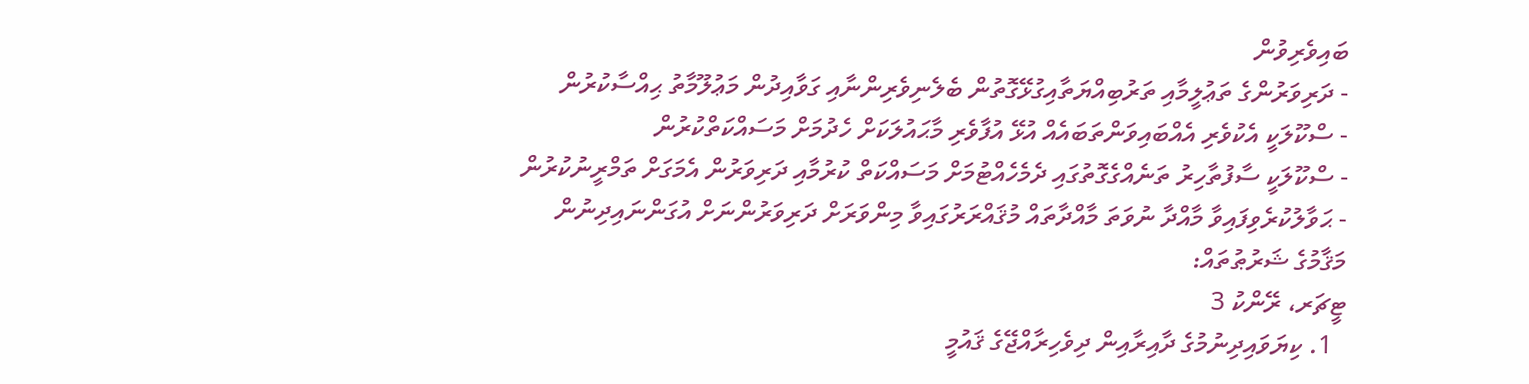ބައިވެރިވުން
- ދަރިވަރުންގެ ތަޢުލީމާއި ތަރުބިއްޔަތާއިގުޅޭގޮތުން ބެލެނިވެރިންނާއި ގަވާއިދުން މަޢުލޫމާތު ޙިއްސާކުރުން
- ސްކޫލަކީ އެކުވެރި އެއްބައިވަންތަބައެއް އުޅޭ އުފާވެރި މާޙައުލަކަށް ހެދުމަށް މަސައްކަތްކުރުން
- ސްކޫލަކީ ސާފުތާހިރު ތަނެއްގެގޮތުގައި ދެމެހެއްޓުމަށް މަސައްކަތް ކުރުމާއި ދަރިވަރުން އެމަގަށް ތަމްރީނުކުރުން
- ޙަވާލުކުރެވިފައިވާ މާއްދާ ނުވަތަ މާއްދާތައް މުޤައްރަރުގައިވާ މިންވަރަށް ދަރިވަރުންނަށް އުގަންނައިދިނުން
މަޤާމުގެ ޝަރުޠުތައް:
ޓީޗަރ، ރޭންކު 3
  1. ކިޔަވައިދިނުމުގެ ދާއިރާއިން ދިވެހިރާއްޖޭގެ ޤައުމީ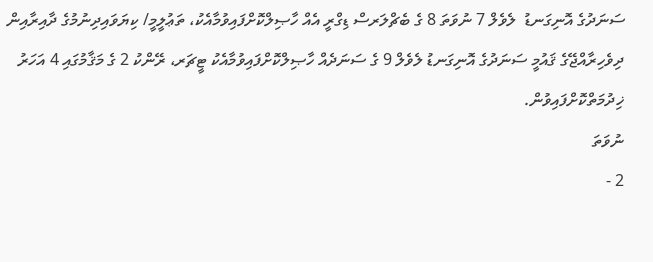ސަނަދުގެ އޮނިގަނޑު  ލެވެލް 7 ނުވަތަ 8 ގެ ބެޗްލަރސް ޑިގްރީ އެއް ހާޞިލްކޮށްފައިވުމާއެކު، ތަޢުލީމީ/ ކިޔަވައިދިނުމުގެ ދާއިރާއިން ދިވެހިރާއްޖޭގެ ޤައުމީ ސަނަދުގެ އޮނިގަނޑު ލެވެލް 9 ގެ ސަނަދެއް ހާޞިލްކޮށްފައިވުމާއެކު ޓީޗަރ، ރޭންކު 2 ގެ މަޤާމުގައި 4 އަހަރު ޚިދުމަތްކޮށްފައިވުން.
ނުވަތަ
2 -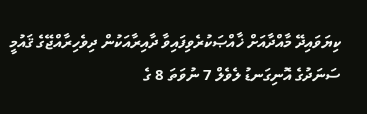ކިޔަވައިދޭ މާއްދާއަށް ޚާއްޞަކުރެވިފައިވާ ދާއިރާއަކުން ދިވެހިރާއްޖޭގެ ޤައުމީ ސަނަދުގެ އޮނިގަނޑު ލެވެލް 7 ނުވަތަ 8 ގެ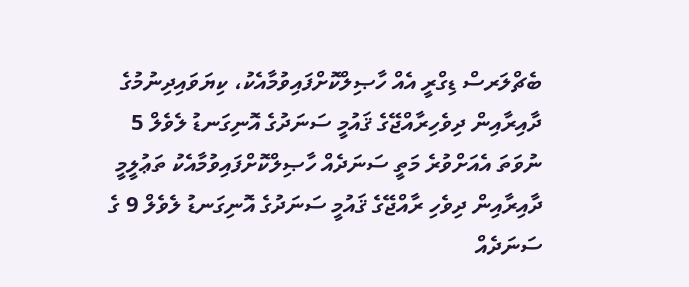ބެޗްލަރސް ޑިގްރީ އެއް ހާޞިލްކޮށްފައިވުމާއެކު، ކިޔަވައިދިނުމުގެ ދާއިރާއިން ދިވެހިރާއްޖޭގެ ޤައުމީ ސަނަދުގެ އޮނިގަނޑު ލެވެލް 5 ނުވަތަ އެއަށްވުރެ މަތީ ސަނަދެއް ހާޞިލްކޮށްފައިވުމާއެކު ތަޢުލީމީ ދާއިރާއިން ދިވެހި ރާއްޖޭގެ ޤައުމީ ސަނަދުގެ އޮނިގަނޑު ލެވެލް 9 ގެ ސަނަދެއް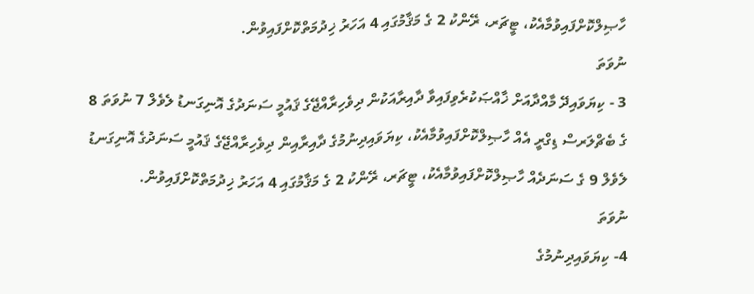ހާޞިލްކޮށްފައިވުމާއެކު، ޓީޗަރ، ރޭންކު 2 ގެ މަޤާމުގައި 4 އަހަރު ޚިދުމަތްކޮށްފައިވުން.
ނުވަތަ
3 - ކިޔަވައިދޭ މާއްދާއަށް ޚާއްޞަކުރެވިފައިވާ ދާއިރާއަކުން ދިވެހިރާއްޖޭގެ ޤައުމީ ސަނަދުގެ އޮނިގަނޑު ލެވެލް 7 ނުވަތަ 8 ގެ ބެޗްލަރސް ޑިގްރީ އެއް ހާޞިލްކޮށްފައިވުމާއެކު، ކިޔަވައިދިނުމުގެ ދާއިރާއިން ދިވެހިރާއްޖޭގެ ޤައުމީ ސަނަދުގެ އޮނިގަނޑު ލެވެލް 9 ގެ ސަނަދެއް ހާޞިލްކޮށްފައިވުމާއެކު، ޓީޗަރ، ރޭންކު 2 ގެ މަޤާމުގައި 4 އަހަރު ޚިދުމަތްކޮށްފައިވުން.
ނުވަތަ
4- ކިޔަވައިދިނުމުގެ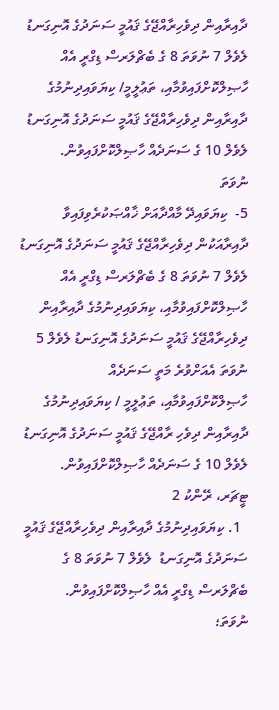ދާއިރާއިން ދިވެހިރާއްޖޭގެ ޤައުމީ ސަނަދުގެ އޮނިގަނޑު ލެވެލް 7 ނުވަތަ 8 ގެ ބެޗްލަރސް ޑިގްރީ އެއް ހާޞިލްކޮށްފައިވުމާއި، ތަޢުލީމީ/ ކިޔަވައިދިނުމުގެ ދާއިރާއިން ދިވެހިރާއްޖޭގެ ޤައުމީ ސަނަދުގެ އޮނިގަނޑު ލެވެލް 10 ގެ ސަނަދެއް ހާޞިލްކޮށްފައިވުން.
ނުވަތަ
5-  ކިޔަވައިދޭ މާއްދާއަށް ޚާއްޞަކުރެވިފައިވާ ދާއިރާއަކުން ދިވެހިރާއްޖޭގެ ޤައުމީ ސަނަދުގެ އޮނިގަނޑު ލެވެލް 7 ނުވަތަ 8 ގެ ބެޗްލަރސް ޑިގްރީ އެއް ހާޞިލްކޮށްފައިވުމާއި، ކިޔަވައިދިނުމުގެ ދާއިރާއިން ދިވެހިރާއްޖޭގެ ޤައުމީ ސަނަދުގެ އޮނިގަނޑު ލެވެލް 5 ނުވަތަ އެއަށްވުރެ މަތީ ސަނަދެއް ހާޞިލްކޮށްފައިވުމާއި، ތަޢުލީމީ / ކިޔަވައިދިނުމުގެ ދާއިރާއިން ދިވެހި ރާއްޖޭގެ ޤައުމީ ސަނަދުގެ އޮނިގަނޑު ލެވެލް 10 ގެ ސަނަދެއް ހާޞިލްކޮށްފައިވުން.
ޓީޗަރ، ރޭންކު 2
  1. ކިޔަވައިދިނުމުގެ ދާއިރާއިން ދިވެހިރާއްޖޭގެ ޤައުމީ ސަނަދުގެ އޮނިގަނޑު  ލެވެލް 7 ނުވަތަ 8 ގެ ބެޗްލަރސް ޑިގްރީ އެއް ހާޞިލްކޮށްފައިވުން.
ނުވަތަ؛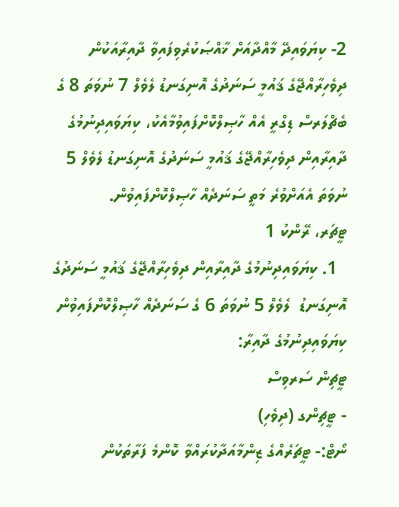2- ކިޔަވައިދޭ މާއްދާއަށް ޚާއްޞަކުރެވިފައިވާ ދާއިރާއަކުން ދިވެހިރާއްޖޭގެ ޤައުމީ ސަނަދުގެ އޮނިގަނޑު ލެވެލް 7 ނުވަތަ 8 ގެ ބެޗްލަރސް ޑިގްރީ އެއް ހާޞިލްކޮށްފައިވުމާއެކު، ކިޔަވައިދިނުމުގެ ދާއިރާއިން ދިވެހިރާއްޖޭގެ ޤައުމީ ސަނަދުގެ އޮނިގަނޑު ލެވެލް 5 ނުވަތަ އެއަށްވުރެ މަތީ ސަނަދެއް ހާޞިލްކޮށްފައިވުން.
ޓީޗަރ، ރޭންކު 1
  1. ކިޔަވައިދިނުމުގެ ދާއިރާއިން ދިވެހިރާއްޖޭގެ ޤައުމީ ސަނަދުގެ އޮނިގަނޑު  ލެވެލް 5 ނުވަތަ 6 ގެ ސަނަދެއް ހާޞިލްކޮށްފައިވުން
ކިޔަވައިދިނުމުގެ ދާއިރާ:
ޓީޗިން ސަރވިސް
- ޓީޗިންގ (ދިވެހި)
ނޯޓް:- ޓީޗަރެއްގެ ޒިންމާއަދާކުރައްވާ ކޮންމެ ފަރާތަކުން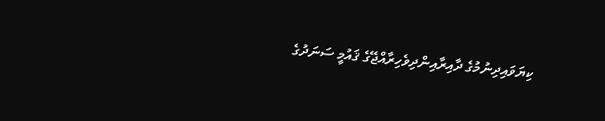ކިޔަވައިދިނުމުގެ ދާއިރާއިންދިވެހިރާއްޖޭގެ ޤައުމީ ސަނަދުގެ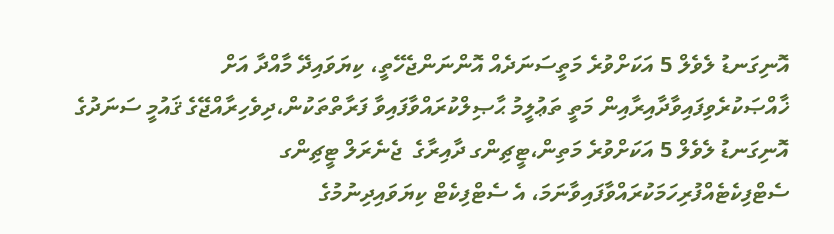އޮނިގަނޑު ލެވެލް 5 އަކަށްވުރެ މަތީސަނަދެއް އޮންނަންޖެހޭތީ، ކިޔަވައިދޭ މާއްދާ އަށް ޚާއްޞަކުރެވިފައިވާދާއިރާއިން މަތީ ތަޢުލީމު ޙާޞިލްކުރައްވާފައިވާ ފަރާތްތަކުން،ދިވެހިރާއްޖޭގެ ޤައުމީ ސަނަދުގެ އޮނިގަނޑު ލެވެލް 5 އަކަށްވުރެ މަތިން،ޓީޗިންގ ދާއިރާގެ  ޖެނެރަލް ޓީޗިންގ ސެޓްފިކެޓެއްފުރިހަމަކުރައްވާފައިވާނަމަ، އެ ސެޓްފިކެޓް ކިޔަވައިދިނުމުގެ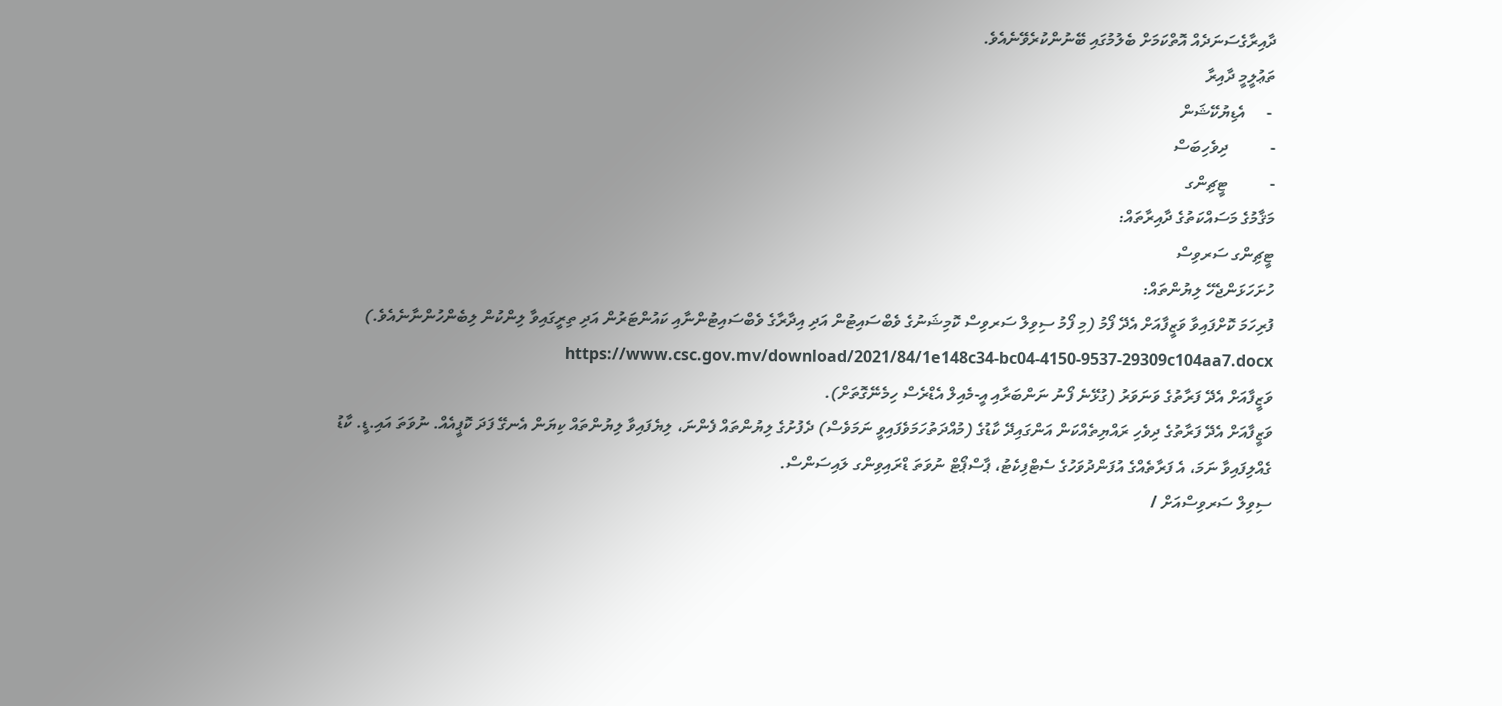ދާއިރާގެސަނަދެއް އޮތްކަމަށް ބެލުމުގައި ބޭނުންކުރެވޭނެއެވެ.
ތަޢުލީމީ ދާއިރާ
 -     އެޑިޔުކޭޝަން
-          ދިވެހިބަސް
-          ޓީޗިންގ
މަޤާމުގެ މަސައްކަތުގެ ދާއިރާތައް:
ޓީޗިންގ ސަރވިސް
ހުށަހަޅަންޖެހޭ ލިޔުންތައް:
ފުރިހަމަ ކޮށްފައިވާ ވަޒީފާއަށް އެދޭ ފޯމު (މި ފޯމު ސިވިލް ސަރވިސް ކޮމިޝަނުގެ ވެބްސައިޓުން އަދި އިދާރާގެ ވެބްސައިޓުންނާއި ކައުންޓަރުން އަދި ތިރީގައިވާ ލިންކުން ލިބެންހުންނާނެއެވެ.)  https://www.csc.gov.mv/download/2021/84/1e148c34-bc04-4150-9537-29309c104aa7.docx
ވަޒީފާއަށް އެދޭ ފަރާތުގެ ވަނަވަރު (ގުޅޭނެ ފޯނު ނަންބަރާއި އީ-މެއިލް އެޑްރެސް ހިމެނޭގޮތަށް).
ވަޒީފާއަށް އެދޭ ފަރާތުގެ ދިވެހި ރައްޔިތެއްކަން އަންގައިދޭ ކާޑުގެ (މުއްދަތުހަމަވެފައިވީ ނަމަވެސް) ދެފުށުގެ ލިޔުންތައް ފެންނަ، ލިޔެފައިވާ ލިޔުންތައް ކިޔަން އެނގޭ ފަދަ ކޮޕީއެއް. ނުވަތަ އައި.ޑީ. ކާޑު ގެއްލިފައިވާ ނަމަ، އެ ފަރާތެއްގެ އުފަންދުވަހުގެ ސެޓްފިކެޓު، ޕާސްޕޯޓް ނުވަތަ ޑްރައިވިންގ ލައިސަންސް.
ސިވިލް ސަރވިސްއަށް /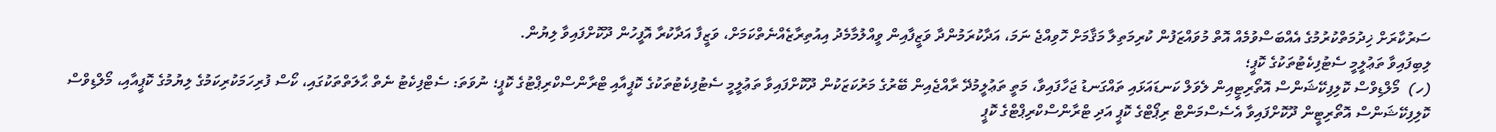ސަރުކާރަށް ޚިދުމަތްކުރުމުގެ އެއްބަސްވުމެއް އޮތް މުވައްޒަފުން ކުރިމަތިލާ މަޤާމަށް ހޮވިއްޖެ ނަމަ، އަދާކުރަމުންދާ ވަޒީފާއިން ވީއްލުމާމެދު އިއުތިރާޒެއްނެތްކަމަށް، ވަޒީފާ އަދާކުރާ އޮފީހުން ދޫކޮށްފައިވާ ލިޔުން.
ލިބިފައިވާ ތަޢުލީމީ ސެޓުފިކެޓުތަކުގެ ކޮޕީ؛
(ހ)  މޯލްޑިވްސް ކޮލިފިކޭޝަންސް އޮތޯރިޓީއިން ލެވަލް ކަނޑައަޅައި ތައްގަނޑު ޖަހާފައިވާ، މަތީ ތަޢުލީމުދޭ ރާއްޖެއިން ބޭރުގެ މަރުކަޒަކުން ދޫކޮށްފައިވާ ތަޢުލީމީ ސެޓުފިކެޓުތަކުގެ ކޮޕީއާއި ޓްރާންސްކްރިޕްޓުގެ ކޮޕީ؛ ނުވަތަ: ސެޓްފިކެޓު ނެތް ޙާލަތްތަކުގައި، ކޯސް ފުރިހަމަކުރިކަމުގެ ލިޔުމުގެ ކޮޕީއާއި، މޯލްޑިވްސް ކޮލިފިކޭޝަންސް އޮތޯރިޓީން ދޫކޮށްފައިވާ އެސެސްމަންޓް ރިޕޯޓްގެ ކޮޕީ އަދި ޓްރާންސްކްރިޕްޓްގެ ކޮޕީ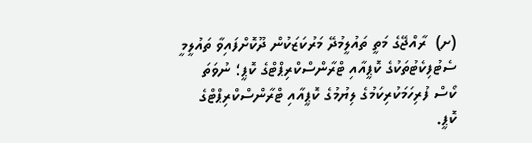(ށ)  ރާއްޖޭގެ މަތީ ތައުލީމުދޭ މަރުކަޒަކުން ދޫކޮށްފައިވާ ތައުލީމީ ސެޓުފިކެޓުތަކުގެ ކޮޕީއާއި ޓްރާންސްކްރިޕްޓްގެ ކޮޕީ؛ ނުވަތަ ކޯސް ފުރިހަމަކުރިކަމުގެ ލިޔުމުގެ ކޮޕީއާއި ޓްރާންސްކްރިޕްޓްގެ ކޮޕީ.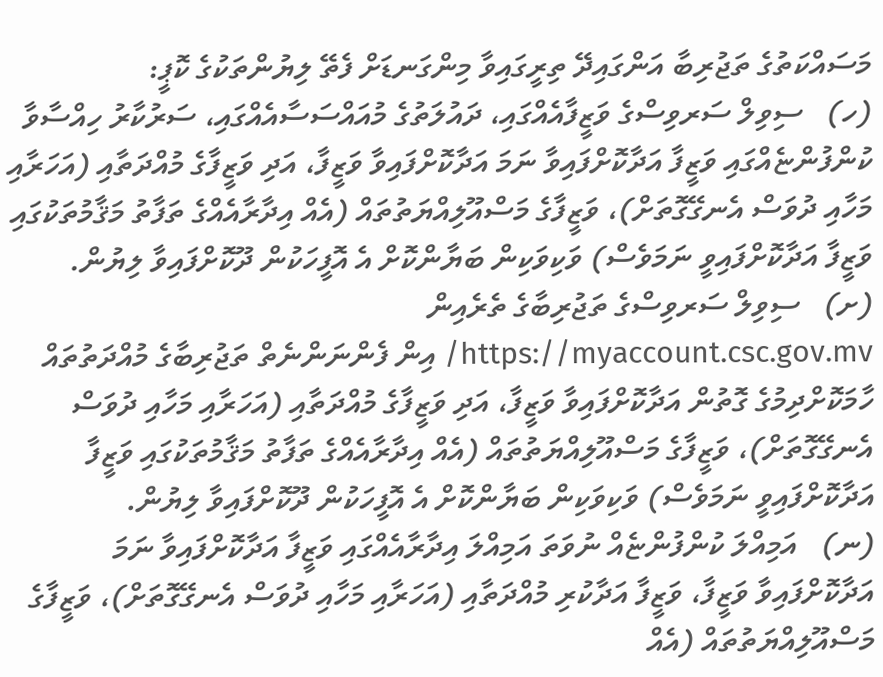މަސައްކަތުގެ ތަޖުރިބާ އަންގައިދޭ ތިރީގައިވާ މިންގަނޑަށް ފެތޭ ލިޔުންތަކުގެ ކޮޕީ:
(ހ)   ސިވިލް ސަރވިސްގެ ވަޒީފާއެއްގައި، ދައުލަތުގެ މުއައްސަސާއެއްގައި، ސަރުކާރު ހިއްސާވާ ކުންފުންޏެއްގައި ވަޒީފާ އަދާކޮށްފައިވާ ނަމަ އަދާކޮށްފައިވާ ވަޒީފާ، އަދި ވަޒީފާގެ މުއްދަތާއި (އަހަރާއި މަހާއި ދުވަސް އެނގޭގޮތަށް)، ވަޒީފާގެ މަސްއޫލިއްޔަތުތައް (އެއް އިދާރާއެއްގެ ތަފާތު މަޤާމުތަކުގައި ވަޒީފާ އަދާކޮށްފައިވީ ނަމަވެސް) ވަކިވަކިން ބަޔާންކޮށް އެ އޮފީހަކުން ދޫކޮށްފައިވާ ލިޔުން.
(ށ)   ސިވިލް ސަރވިސްގެ ތަޖުރިބާގެ ތެރެއިން https://myaccount.csc.gov.mv/ އިން ފެންނަންނެތް ތަޖުރިބާގެ މުއްދަތުތައް ހާމަކޮށްދިމުގެ ގޮތުން އަދާކޮށްފައިވާ ވަޒީފާ، އަދި ވަޒީފާގެ މުއްދަތާއި (އަހަރާއި މަހާއި ދުވަސް އެނގޭގޮތަށް)، ވަޒީފާގެ މަސްއޫލިއްޔަތުތައް (އެއް އިދާރާއެއްގެ ތަފާތު މަޤާމުތަކުގައި ވަޒީފާ އަދާކޮށްފައިވީ ނަމަވެސް) ވަކިވަކިން ބަޔާންކޮށް އެ އޮފީހަކުން ދޫކޮށްފައިވާ ލިޔުން.
(ނ)   އަމިއްލަ ކުންފުންޏެއް ނުވަތަ އަމިއްލަ އިދާރާއެއްގައި ވަޒީފާ އަދާކޮށްފައިވާ ނަމަ އަދާކޮށްފައިވާ ވަޒީފާ، ވަޒީފާ އަދާކުރި މުއްދަތާއި (އަހަރާއި މަހާއި ދުވަސް އެނގޭގޮތަށް)، ވަޒީފާގެ މަސްއޫލިއްޔަތުތައް (އެއް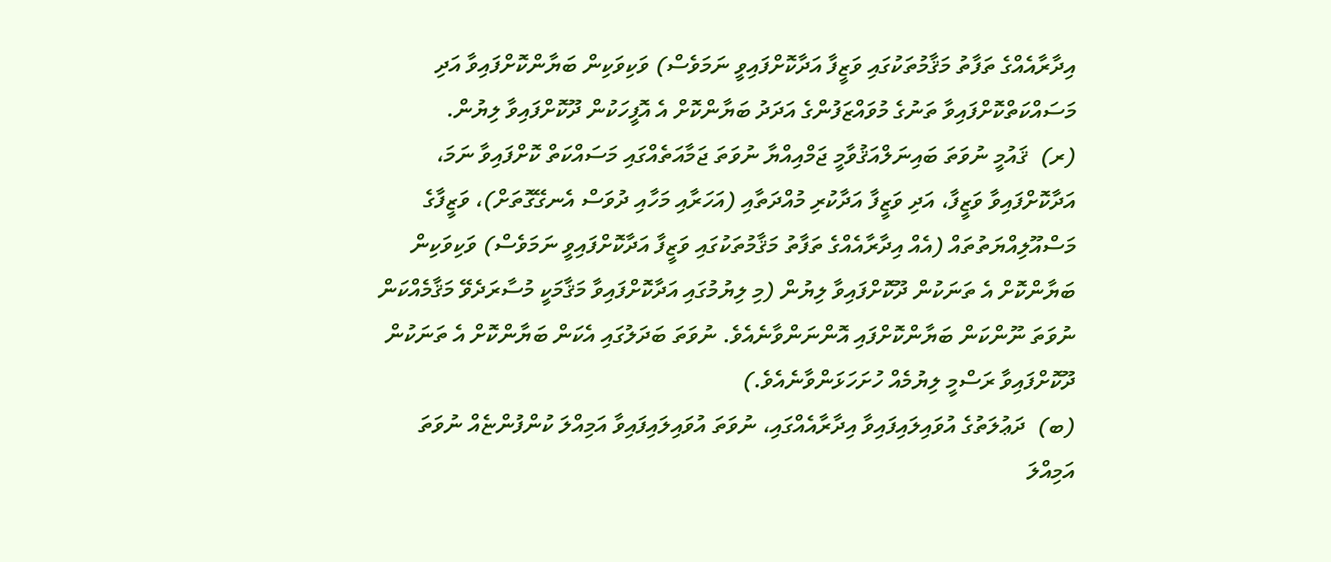އިދާރާއެއްގެ ތަފާތު މަޤާމުތަކުގައި ވަޒީފާ އަދާކޮށްފައިވީ ނަމަވެސް) ވަކިވަކިން ބަޔާންކޮށްފައިވާ އަދި މަސައްކަތްކޮށްފައިވާ ތަނުގެ މުވައްޒަފުންގެ އަދަދު ބަޔާންކޮށް އެ އޮފީހަކުން ދޫކޮށްފައިވާ ލިޔުން.
(ރ)  ޤައުމީ ނުވަތަ ބައިނަލްއަޤުވާމީ ޖަމްއިއްޔާ ނުވަތަ ޖަމާއަތެއްގައި މަސައްކަތް ކޮށްފައިވާ ނަމަ، އަދާކޮށްފައިވާ ވަޒީފާ، އަދި ވަޒީފާ އަދާކުރި މުއްދަތާއި (އަހަރާއި މަހާއި ދުވަސް އެނގޭގޮތަށް)، ވަޒީފާގެ މަސްއޫލިއްޔަތުތައް (އެއް އިދާރާއެއްގެ ތަފާތު މަޤާމުތަކުގައި ވަޒީފާ އަދާކޮށްފައިވީ ނަމަވެސް) ވަކިވަކިން ބަޔާންކޮށް އެ ތަނަކުން ދޫކޮށްފައިވާ ލިޔުން (މި ލިޔުމުގައި އަދާކޮށްފައިވާ މަޤާމަކީ މުސާރަދެވޭ މަޤާމެއްކަން ނުވަތަ ނޫންކަން ބަޔާންކޮށްފައި އޮންނަންވާނެއެވެ. ނުވަތަ ބަދަލުގައި އެކަން ބަޔާންކޮށް އެ ތަނަކުން ދޫކޮށްފައިވާ ރަސްމީ ލިޔުމެއް ހުށަހަޅަންވާނެއެވެ.)
(ބ)  ދަޢުލަތުގެ އުވައިލައިފައިވާ އިދާރާއެއްގައި، ނުވަތަ އުވައިލައިފައިވާ އަމިއްލަ ކުންފުންޏެއް ނުވަތަ އަމިއްލަ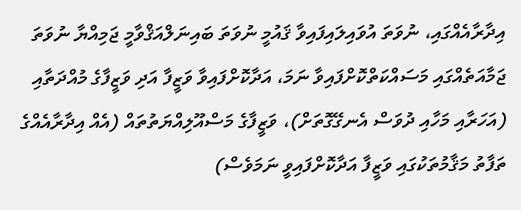އިދާރާއެއްގައި، ނުވަތަ އުވައިލައިފައިވާ ޤައުމީ ނުވަތަ ބައިނަލްއަޤްވާމީ ޖަމިއްޔާ ނުވަތަ ޖަމާއަތެއްގައި މަސައްކަތްކޮށްފައިވާ ނަމަ، އަދާކޮށްފައިވާ ވަޒީފާ އަދި ވަޒީފާގެ މުއްދަތާއި (އަހަރާއި މަހާއި ދުވަސް އެނގޭގޮތަށް)، ވަޒީފާގެ މަސްއޫލިއްޔަތުތައް (އެއް އިދާރާއެއްގެ ތަފާތު މަޤާމުތަކުގައި ވަޒީފާ އަދާކޮށްފައިވީ ނަމަވެސް)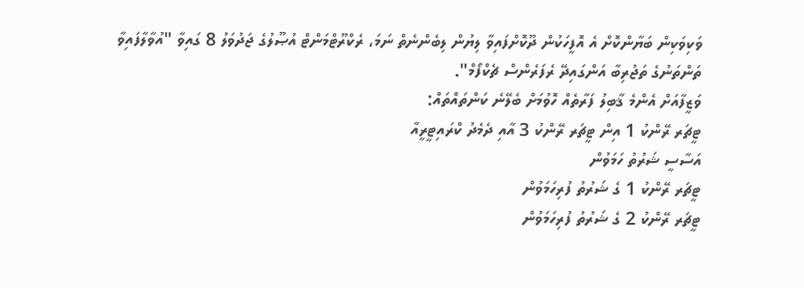ވަކިވަކިން ބަޔާންކޮށް އެ އޮފީހަކުން ދޫކޮށްފައިވާ ލިޔުން ލިބެންނެތް ނަމަ، ރެކްރޫޓްމަންޓް އުޞޫލުގެ ޖަދުވަލު 8 ގައިވާ "އުވާލާފައިވާ ތަންތަނުގެ ތަޖުރިބާ އަންގައިދޭ ރެފަރެންސް ޗެކްފޯމް".
ވަޒީފާއަށް އެންމެ ޤާބިލު ފަރާތެއް ހޮވުމަށް ބެލޭނެ ކަންތައްތައް:
ޓީޗަރ ރޭންކު 1 އިން ޓީޗަރ ރޭންކު 3 އާއި ދެމެދު ކްރައިޓީރީއާ
އަސާސީ ޝަރުތު ހަމަވުން
ޓީޗަރ ރޭންކު 1 ގެ ޝަރުތު ފުރިހަމަވުން
ޓީޗަރ ރޭންކު 2 ގެ ޝަރުތު ފުރިހަމަވުން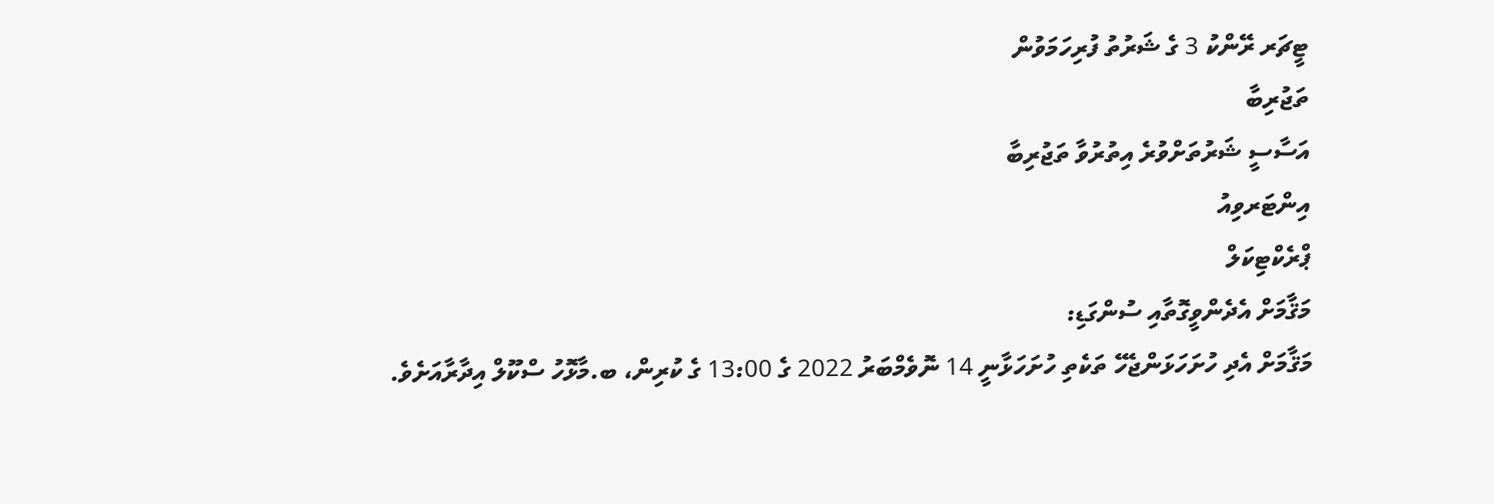ޓީޗަރ ރޭންކު 3 ގެ ޝަރުތު ފުރިހަމަވުން
ތަޖުރިބާ
އަސާސީ ޝަރުތަށްވުރެ އިތުރުވާ ތަޖުރިބާ
އިންޓަރވިއު
ޕްރެކްޓިކަލް
މަޤާމަށް އެދެންވީގޮތާއި ސުންގަޑި:
މަޤާމަށް އެދި ހުށަހަޅަންޖެހޭ ތަކެތި ހުށަހަޅާނީ 14 ނޮވެމްބަރު 2022 ގެ 13:00 ގެ ކުރިން، ބ.މާޅޮހު ސްކޫލް އިދާރާއަށެވެ.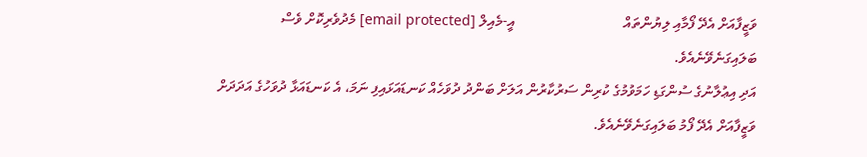ވަޒީފާއަށް އެދޭ ފޯމާއި ލިޔުންތައް                              އީ-މެއިލް [email protected] މެދުވެރިކޮށް ވެސް ބަލައިގަނެވޭނެއެވެ.
އަދި އިޢުލާނުގެ ސުންގަޑި ހަމަވުމުގެ ކުރިން ސަރުކާރުން އަލަށް ބަންދު ދުވަހެއް ކަނޑައަޅައިފި ނަމަ، އެ ކަނޑައަޅާ ދުވަހުގެ އަދަދަށް ވަޒީފާއަށް އެދޭ ފޯމު ބަލައިގަނެވޭނެއެވެ.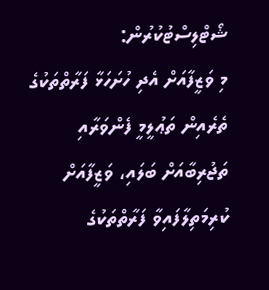ޝޯޓްލިސްޓުކުރުން:
މި ވަޒީފާއަށް އެދި ހުށަހަޅާ ފަރާތްތަކުގެ ތެރެއިން ތަޢުލީމީ ފެންވަރާއި ތަޖުރިބާއަށް ބަލައި، ވަޒީފާއަށް ކުރިމަތިލާފައިވާ ފަރާތްތަކުގެ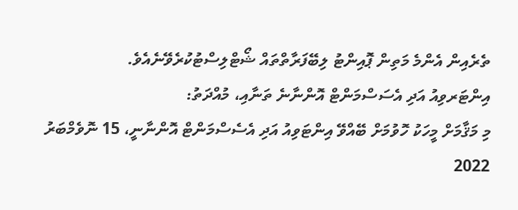ތެރެއިން އެންމެ މަތިން ޕޮއިންޓު ލިބޭފަރާތްތައް ޝޯޓްލިސްޓުކުރެވޭނެއެވެ.
އިންޓަރވިއު އަދި އެސަސްމަންޓް އޮންނާނެ ތަނާއި، މުއްދަތު:
މި މަޤާމަށް މީހަކު ހޮވުމަށް ބޭއްވޭ އިންޓަވިއު އަދި އެސެސްމަންޓް އޮންނާނީ، 15 ނޮވެމްބަރު 2022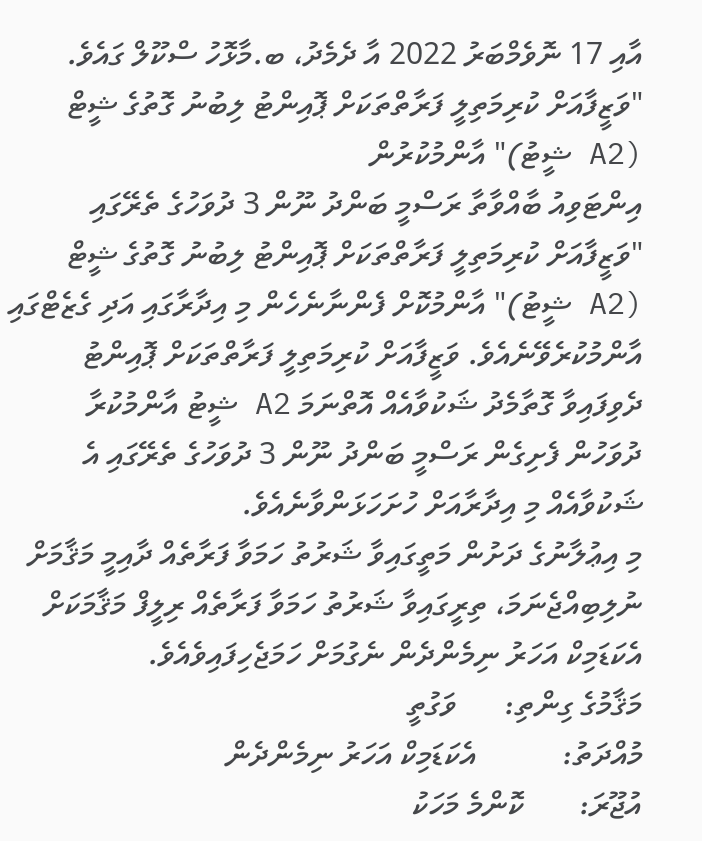އާއި 17 ނޮވެމްބަރު 2022 އާ ދެމެދު، ބ.މާޅޮހު ސްކޫލް ގައެވެ.
"ވަޒީފާއަށް ކުރިމަތިލީ ފަރާތްތަކަށް ޕޮއިންޓު ލިބުނު ގޮތުގެ ޝީޓް (A2 ޝީޓު)" އާންމުކުރުން
އިންޓަވިއު ބާއްވާތާ ރަސްމީ ބަންދު ނޫން 3 ދުވަހުގެ ތެރޭގައި "ވަޒީފާއަށް ކުރިމަތިލީ ފަރާތްތަކަށް ޕޮއިންޓު ލިބުނު ގޮތުގެ ޝީޓް (A2 ޝީޓު)" އާންމުކޮށް ފެންނާނެހެން މި އިދާރާގައި އަދި ގެޒެޓްގައި އާންމުކުރެވޭނެއެވެ. ވަޒީފާއަށް ކުރިމަތިލީ ފަރާތްތަކަށް ޕޮއިންޓު ދެވިފައިވާ ގޮތާމެދު ޝަކުވާއެއް އޮތްނަމަ A2 ޝީޓު އާންމުކުރާ ދުވަހުން ފެށިގެން ރަސްމީ ބަންދު ނޫން 3 ދުވަހުގެ ތެރޭގައި އެ ޝަކުވާއެއް މި އިދާރާއަށް ހުށަހަޅަންވާނެއެވެ.
މި އިޢުލާނުގެ ދަށުން މަތީގައިވާ ޝަރުތު ހަމަވާ ފަރާތެއް ދާއިމީ މަޤާމަށް ނުލިބިއްޖެނަމަ، ތިރީގައިވާ ޝަރުތު ހަމަވާ ފަރާތެއް ރިލީފް މަޤާމަކަށް އެކަޑަމިކް އަހަރު ނިމެންދެން ނެގުމަށް ހަމަޖެހިފައިވެއެވެ.
މަޤާމުގެ ގިންތި:      ވަގުތީ
މުއްދަތު:           އެކަޑަމިކް އަހަރު ނިމެންދެން
އުޖޫރަ:       ކޮންމެ މަހަކު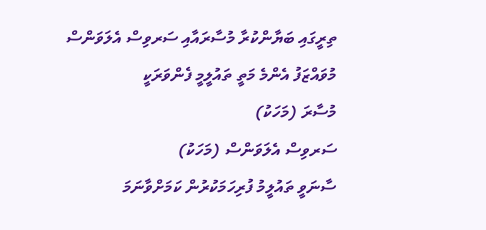ތިރީގައި ބަޔާންކުރާ މުސާރައާއި ސަރވިސް އެލަވަންސް
މުވައްޒަފު އެންމެ މަތީ ތައުލީމީ ފެންވަރަކީ
މުސާރަ (މަހަކު)
ސަރވިސް އެލަވަންސް (މަހަކު)
ސާނަވީ ތައުލީމު ފުރިހަމަކުރުން ކަމަށްވާނަމަ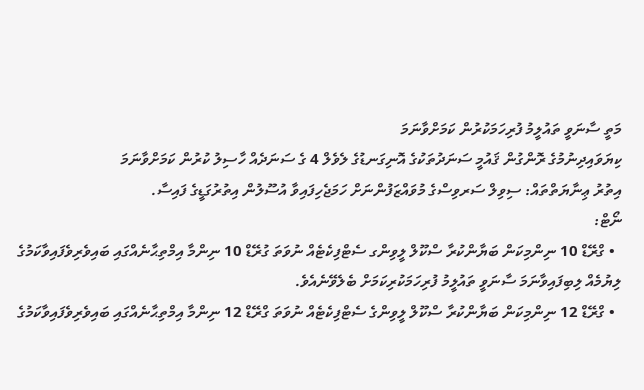މަތީ ސާނަވީ ތައުލީމު ފުރިހަމަކުރުން ކަމަށްވާނަމަ
ކިޔަވައިދިނުމުގެ ރޮންގުން ޤައުމީ ސަނަދުތަކުގެ އޮނިގަނޑުގެ ލެވެލް 4 ގެ ސަނަދެއް ހާސިލު ކުރުން ކަމަށްވާނަމަ
އިތުރު ޢިނާޔަތްތައް: ސިވިލް ސަރވިސްގެ މުވައްޒަފުންނަށް ހަމަޖެހިފައިވާ އުސޫލުން އިތުރުގަޑީގެ ފައިސާ.
ނޯޓް:
  • ގްރޭޑް 10 ނިންމިކަން ބަޔާންކުރާ ސްކޫލް ލީވިންގ ސެޓްފިކެޓެއް ނުވަތަ ގުރޭޑް 10 ނިންމާ އިމްތިޙާނެއްގައި ބައިވެރިވެފައިވާކަމުގެ ލިޔުމެއް ލިބިފައިވާނަމަ ސާނަވީ ތައުލީމު ފުރިހަމަކުރިކަމަށް ބެލެވޭނެއެވެ.
  • ގްރޭޑް 12 ނިންމިކަން ބަޔާންކުރާ ސްކޫލް ލީވިންގެ ސެޓްފިކެޓެއް ނުވަތަ ގްރޭޑް 12 ނިންމާ އިމްތިޙާނެއްގައި ބައިވެރިވެފައިވާކަމުގެ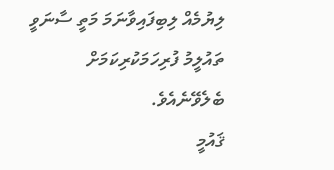ލިޔުމެއް ލިބިފައިވާނަމަ މަތީ ސާނަވީ ތައުލީމު ފުރިހަމަކުރިކަމަށް ބެލެވޭނެއެވެ.
ޤައުމީ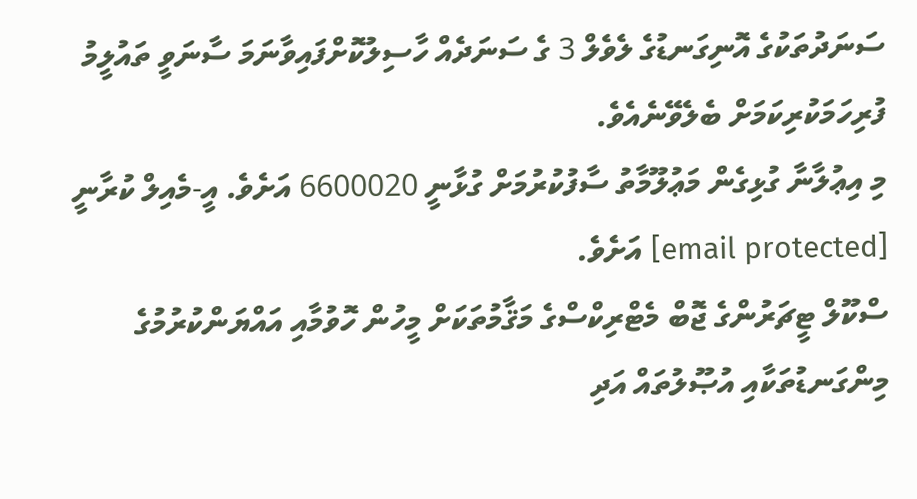ސަނަދުތަކުގެ އޮނިގަނޑުގެ ލެވެލް 3 ގެ ސަނަދެއް ހާސިލުކޮށްފައިވާނަމަ ސާނަވީ ތައުލީމު ފުރިހަމަކުރިކަމަށް ބެލެވޭނެއެވެ.
މި އިޢުލާނާ ގުޅިގެން މަޢުލޫމާތު ސާފުކުރުމަށް ގުޅާނީ 6600020 އަށެވެ. އީ-މެއިލް ކުރާނީ [email protected] އަށެވެ.
ސްކޫލް ޓީޗަރުންގެ ޖޮބް މެޓްރިކްސްގެ މަޤާމުތަކަށް މީހުން ހޮވުމާއި އައްޔަންކުރުމުގެ މިންގަނޑުތަކާއި އުޞޫލުތައް އަދި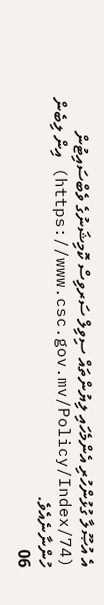އެ އުޞޫލާ ގުޅުންހުރި އެންމެހައި ލިޔުންތައް ސިވިލް ސަރވިސް ކޮމިޝަނުގެ ވެބްސައިޓުން (https://www.csc.gov.mv/Policy/Index/74) އިން ލިބެން ހުންނާނެއެވެ.
06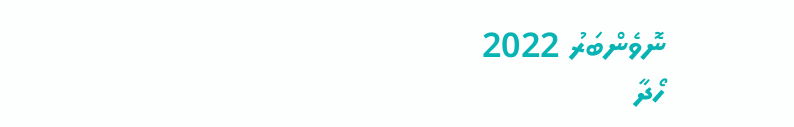ނޮވެންބަރު 2022
ހޯދާ